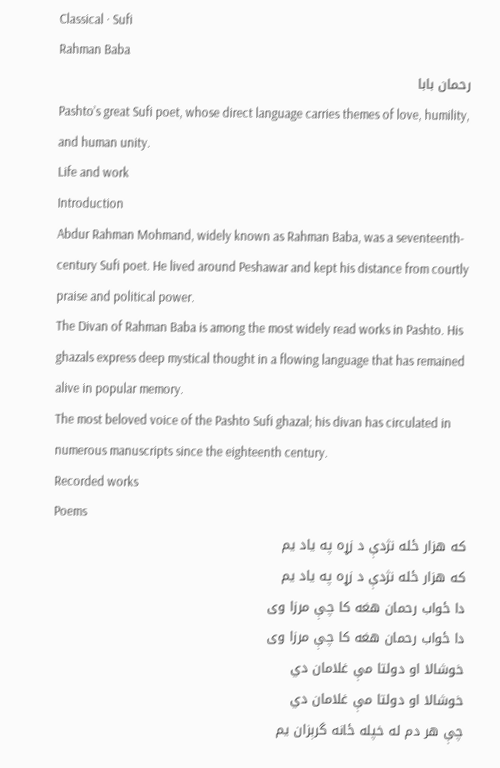Classical · Sufi
Rahman Baba
رحمان بابا
Pashto’s great Sufi poet, whose direct language carries themes of love, humility, and human unity.
Life and work
Introduction
Abdur Rahman Mohmand, widely known as Rahman Baba, was a seventeenth-century Sufi poet. He lived around Peshawar and kept his distance from courtly praise and political power.
The Divan of Rahman Baba is among the most widely read works in Pashto. His ghazals express deep mystical thought in a flowing language that has remained alive in popular memory.
The most beloved voice of the Pashto Sufi ghazal; his divan has circulated in numerous manuscripts since the eighteenth century.
Recorded works
Poems
که هزار ځله نژدې د زړه په ياد يم
که هزار ځله نژدې د زړه په ياد يم
دا ځواب رحمان هغه کا چې مرزا وی
دا ځواب رحمان هغه کا چې مرزا وی
خوشالا او دولتا مې غلامان دي
خوشالا او دولتا مې غلامان دي
چې هر دم له خپله ځانه گرېزان يم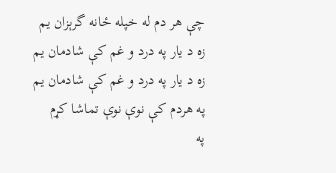چې هر دم له خپله ځانه گرېزان يم
زه د يار په درد و غم کې شادمان يم
زه د يار په درد و غم کې شادمان يم
په هردم کې نوې نوې تماشا کړم
په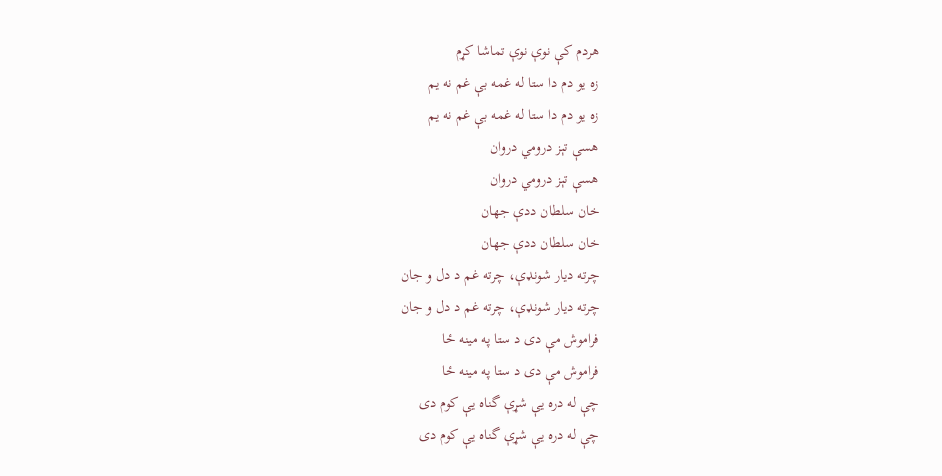هردم کې نوې نوې تماشا کړم
زه يو دم دا ستا له غمه بې غم نه يم
زه يو دم دا ستا له غمه بې غم نه يم
هسې تېز درومي دروان
هسې تېز درومي دروان
خان سلطان ددې جهان
خان سلطان ددې جهان
چرته ديار شونډې، چرته غم د دل و جان
چرته ديار شونډې، چرته غم د دل و جان
فراموش مې دی د ستا په مينه ځا
فراموش مې دی د ستا په مينه ځا
چې له دره يې شړې گناه يې کوم دی
چې له دره يې شړې گناه يې کوم دی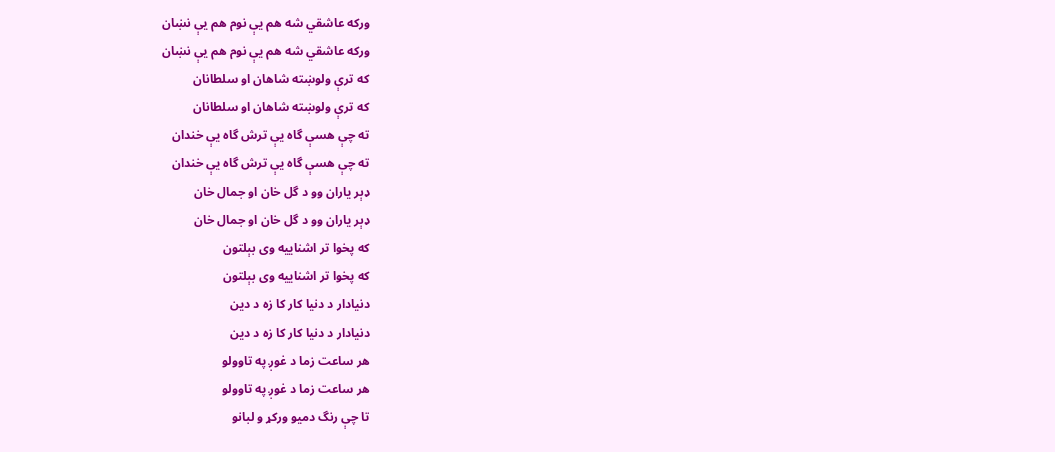ورکه عاشقي شه هم يې نوم هم يې نښان
ورکه عاشقي شه هم يې نوم هم يې نښان
که ترې ولوښته شاهان او سلطانان
که ترې ولوښته شاهان او سلطانان
ته چې هسې گاه يې ترش گاه يې خندان
ته چې هسې گاه يې ترش گاه يې خندان
ډېر ياران وو د گل خان او جمال خان
ډېر ياران وو د گل خان او جمال خان
که پخوا تر اشناييه وی بېلتون
که پخوا تر اشناييه وی بېلتون
دنيادار د دنيا کار کا زه د دين
دنيادار د دنيا کار کا زه د دين
هر ساعت زما د غوږ په تاوولو
هر ساعت زما د غوږ په تاوولو
تا چې رنگ دميو ورکړ و لبانو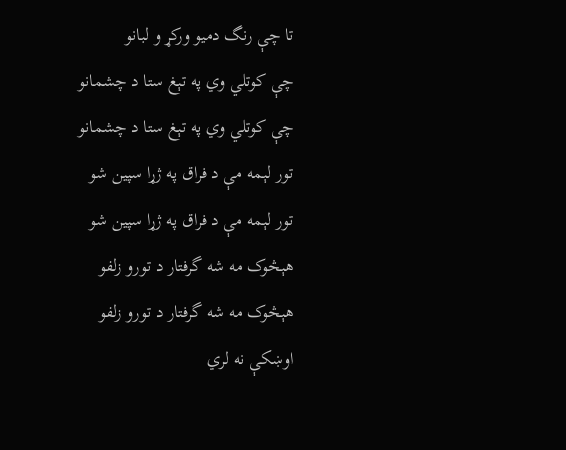تا چې رنگ دميو ورکړ و لبانو
چې کوتلي وي په تېغ ستا د چشمانو
چې کوتلي وي په تېغ ستا د چشمانو
تور لېمه مې د فراق په ژړا سپين شو
تور لېمه مې د فراق په ژړا سپين شو
هېڅوک مه شه گرفتار د تورو زلفو
هېڅوک مه شه گرفتار د تورو زلفو
اوښکې نه لري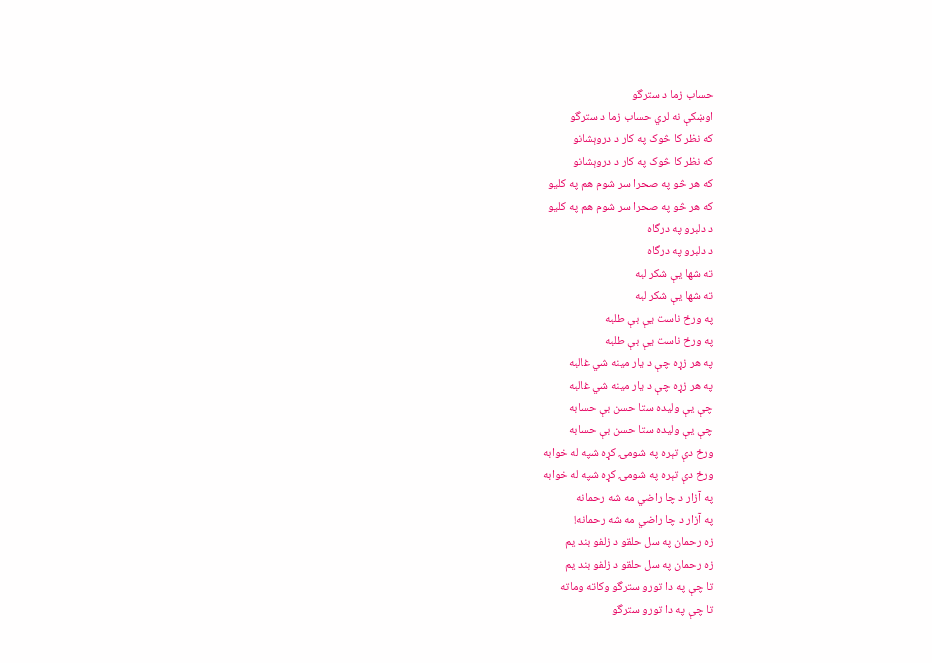حساب زما د سترگو
اوښکې نه لري حساب زما د سترگو
که نظر کا څوک په کار د دروېشانو
که نظر کا څوک په کار د دروېشانو
که هر څو په صحرا سر شوم هم په کليو
که هر څو په صحرا سر شوم هم په کليو
د دلبرو په درگاه
د دلبرو په درگاه
ته شها يې شکر لبه
ته شها يې شکر لبه
په ورځ ناست يې بې طلبه
په ورځ ناست يې بې طلبه
په هر زړه چې د يار مينه شي غالبه
په هر زړه چې د يار مينه شي غالبه
چې يې وليده ستا حسن بې حسابه
چې يې وليده ستا حسن بې حسابه
ورځ دې تېره په شومۍ کړه شپه له خوابه
ورځ دې تېره په شومۍ کړه شپه له خوابه
په آزار د چا راضي مه شه رحمانه
په آزار د چا راضي مه شه رحمانه!
زه رحمان په سل حلقو د زلفو بند يم
زه رحمان په سل حلقو د زلفو بند يم
تا چې په دا تورو سترگو وکاته وماته
تا چې په دا تورو سترگو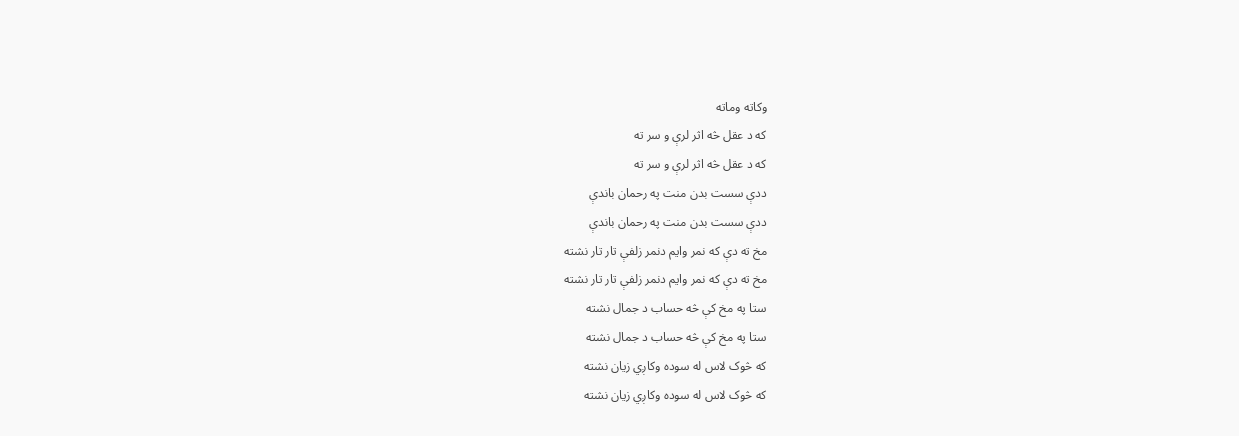وکاته وماته
که د عقل څه اثر لرې و سر ته
که د عقل څه اثر لرې و سر ته
ددې سست بدن منت په رحمان باندې
ددې سست بدن منت په رحمان باندې
مخ ته دې که نمر وايم دنمر زلفې تار تار نشته
مخ ته دې که نمر وايم دنمر زلفې تار تار نشته
ستا په مخ کې څه حساب د جمال نشته
ستا په مخ کې څه حساب د جمال نشته
که څوک لاس له سوده وکاږي زيان نشته
که څوک لاس له سوده وکاږي زيان نشته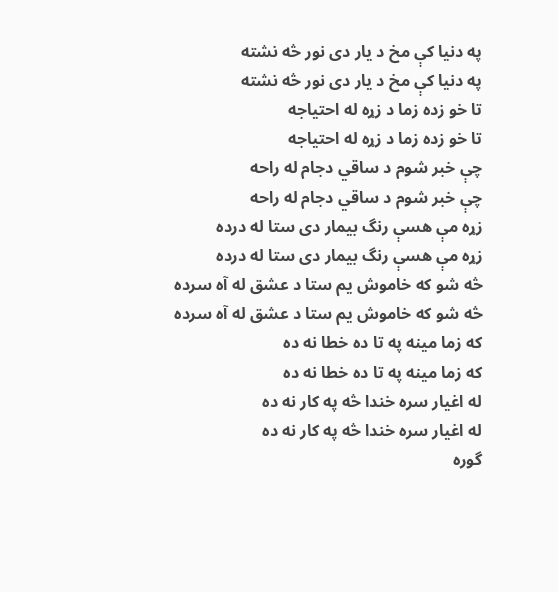په دنيا کې مخ د يار دی نور څه نشته
په دنيا کې مخ د يار دی نور څه نشته
تا خو زده زما د زړه له احتياجه
تا خو زده زما د زړه له احتياجه
چې خبر شوم د ساقي دجام له راحه
چې خبر شوم د ساقي دجام له راحه
زړه مې هسې رنگ بيمار دی ستا له درده
زړه مې هسې رنگ بيمار دی ستا له درده
څه شو که خاموش يم ستا د عشق له آه سرده
څه شو که خاموش يم ستا د عشق له آه سرده
که زما مينه په تا ده خطا نه ده
که زما مينه په تا ده خطا نه ده
له اغيار سره خندا څه په کار نه ده
له اغيار سره خندا څه په کار نه ده
گوره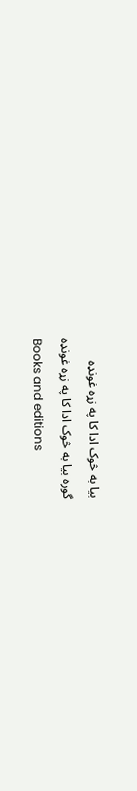بيا به څوک ادا کا په زړه غونډه
گوره بيا به څوک ادا کا په زړه غونډه
Books and editions